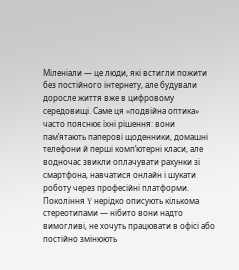Міленіали — це люди, які встигли пожити без постійного інтернету, але будували доросле життя вже в цифровому середовищі. Саме ця «подвійна оптика» часто пояснює їхні рішення: вони пам’ятають паперові щоденники, домашні телефони й перші комп’ютерні класи, але водночас звикли оплачувати рахунки зі смартфона, навчатися онлайн і шукати роботу через професійні платформи. Покоління Y нерідко описують кількома стереотипами — нібито вони надто вимогливі, не хочуть працювати в офісі або постійно змінюють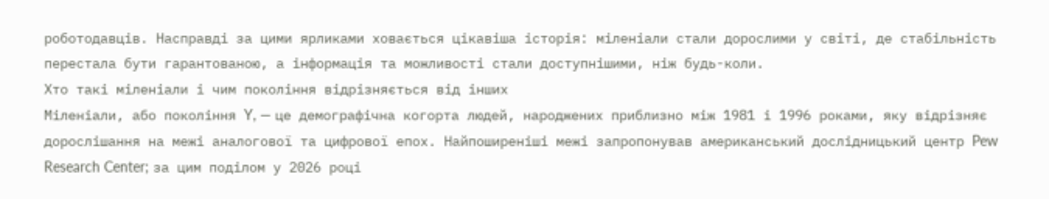роботодавців. Насправді за цими ярликами ховається цікавіша історія: міленіали стали дорослими у світі, де стабільність перестала бути гарантованою, а інформація та можливості стали доступнішими, ніж будь-коли.
Хто такі міленіали і чим покоління відрізняється від інших
Міленіали, або покоління Y, — це демографічна когорта людей, народжених приблизно між 1981 і 1996 роками, яку відрізняє дорослішання на межі аналогової та цифрової епох. Найпоширеніші межі запропонував американський дослідницький центр Pew Research Center; за цим поділом у 2026 році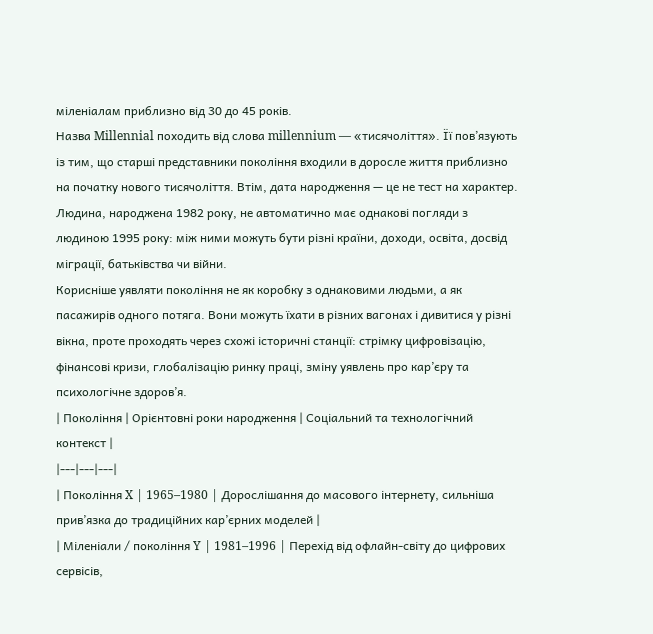міленіалам приблизно від 30 до 45 років.
Назва Millennial походить від слова millennium — «тисячоліття». Її пов’язують із тим, що старші представники покоління входили в доросле життя приблизно на початку нового тисячоліття. Втім, дата народження — це не тест на характер. Людина, народжена 1982 року, не автоматично має однакові погляди з людиною 1995 року: між ними можуть бути різні країни, доходи, освіта, досвід міграції, батьківства чи війни.
Корисніше уявляти покоління не як коробку з однаковими людьми, а як пасажирів одного потяга. Вони можуть їхати в різних вагонах і дивитися у різні вікна, проте проходять через схожі історичні станції: стрімку цифровізацію, фінансові кризи, глобалізацію ринку праці, зміну уявлень про кар’єру та психологічне здоров’я.
| Покоління | Орієнтовні роки народження | Соціальний та технологічний контекст |
|---|---|---|
| Покоління X | 1965–1980 | Дорослішання до масового інтернету, сильніша прив’язка до традиційних кар’єрних моделей |
| Міленіали / покоління Y | 1981–1996 | Перехід від офлайн-світу до цифрових сервісів,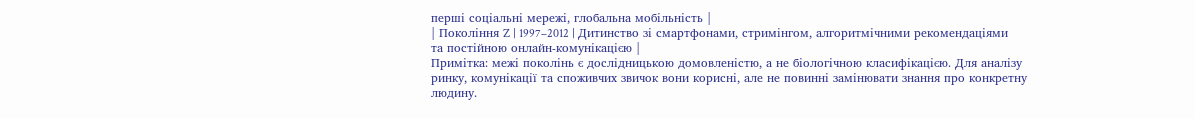перші соціальні мережі, глобальна мобільність |
| Покоління Z | 1997–2012 | Дитинство зі смартфонами, стримінгом, алгоритмічними рекомендаціями та постійною онлайн-комунікацією |
Примітка: межі поколінь є дослідницькою домовленістю, а не біологічною класифікацією. Для аналізу ринку, комунікації та споживчих звичок вони корисні, але не повинні замінювати знання про конкретну людину.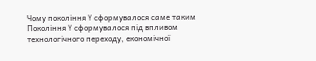Чому покоління Y сформувалося саме таким
Покоління Y сформувалося під впливом технологічного переходу, економічної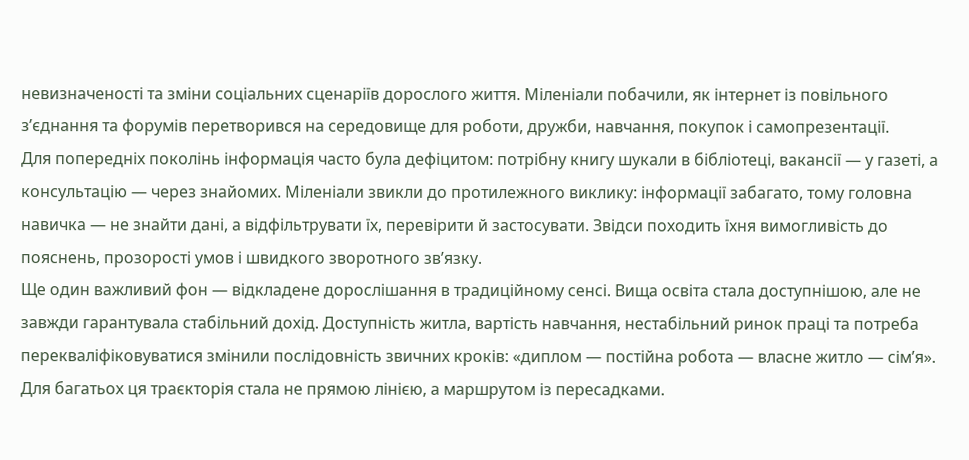невизначеності та зміни соціальних сценаріїв дорослого життя. Міленіали побачили, як інтернет із повільного з’єднання та форумів перетворився на середовище для роботи, дружби, навчання, покупок і самопрезентації.
Для попередніх поколінь інформація часто була дефіцитом: потрібну книгу шукали в бібліотеці, вакансії — у газеті, а консультацію — через знайомих. Міленіали звикли до протилежного виклику: інформації забагато, тому головна навичка — не знайти дані, а відфільтрувати їх, перевірити й застосувати. Звідси походить їхня вимогливість до пояснень, прозорості умов і швидкого зворотного зв’язку.
Ще один важливий фон — відкладене дорослішання в традиційному сенсі. Вища освіта стала доступнішою, але не завжди гарантувала стабільний дохід. Доступність житла, вартість навчання, нестабільний ринок праці та потреба перекваліфіковуватися змінили послідовність звичних кроків: «диплом — постійна робота — власне житло — сім’я». Для багатьох ця траєкторія стала не прямою лінією, а маршрутом із пересадками.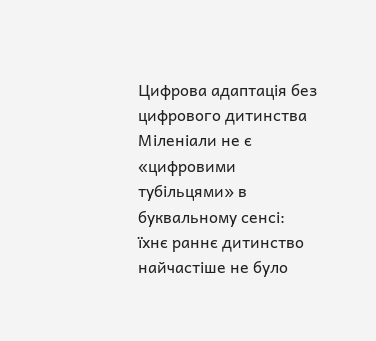Цифрова адаптація без цифрового дитинства
Міленіали не є «цифровими тубільцями» в буквальному сенсі: їхнє раннє дитинство найчастіше не було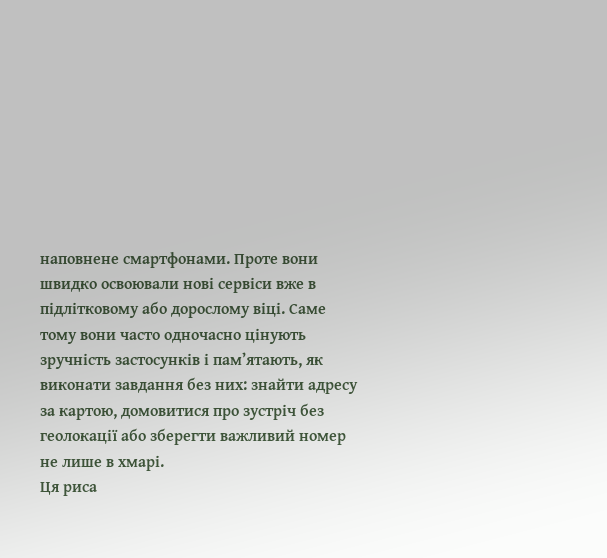наповнене смартфонами. Проте вони швидко освоювали нові сервіси вже в підлітковому або дорослому віці. Саме тому вони часто одночасно цінують зручність застосунків і пам’ятають, як виконати завдання без них: знайти адресу за картою, домовитися про зустріч без геолокації або зберегти важливий номер не лише в хмарі.
Ця риса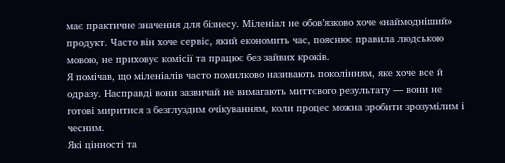має практичне значення для бізнесу. Міленіал не обов’язково хоче «наймодніший» продукт. Часто він хоче сервіс, який економить час, пояснює правила людською мовою, не приховує комісії та працює без зайвих кроків.
Я помічав, що міленіалів часто помилково називають поколінням, яке хоче все й одразу. Насправді вони зазвичай не вимагають миттєвого результату — вони не готові миритися з безглуздим очікуванням, коли процес можна зробити зрозумілим і чесним.
Які цінності та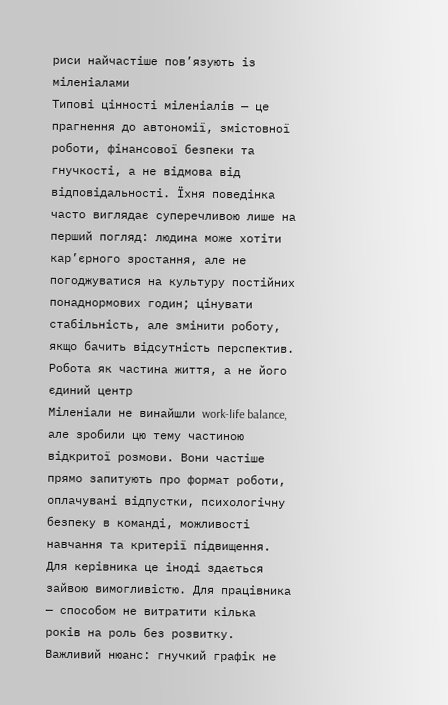риси найчастіше пов’язують із міленіалами
Типові цінності міленіалів — це прагнення до автономії, змістовної роботи, фінансової безпеки та гнучкості, а не відмова від відповідальності. Їхня поведінка часто виглядає суперечливою лише на перший погляд: людина може хотіти кар’єрного зростання, але не погоджуватися на культуру постійних понаднормових годин; цінувати стабільність, але змінити роботу, якщо бачить відсутність перспектив.
Робота як частина життя, а не його єдиний центр
Міленіали не винайшли work-life balance, але зробили цю тему частиною відкритої розмови. Вони частіше прямо запитують про формат роботи, оплачувані відпустки, психологічну безпеку в команді, можливості навчання та критерії підвищення. Для керівника це іноді здається зайвою вимогливістю. Для працівника — способом не витратити кілька років на роль без розвитку.
Важливий нюанс: гнучкий графік не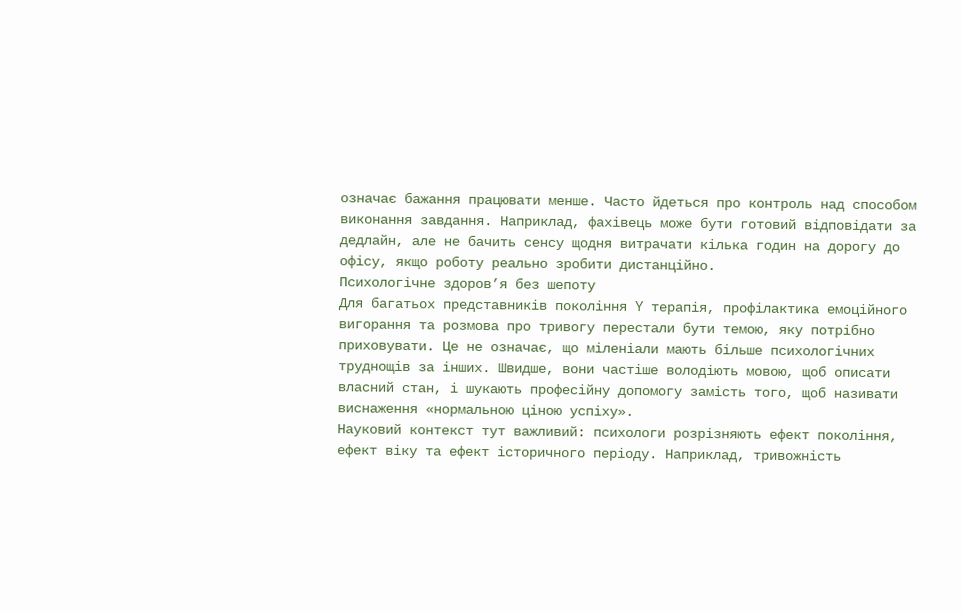означає бажання працювати менше. Часто йдеться про контроль над способом виконання завдання. Наприклад, фахівець може бути готовий відповідати за дедлайн, але не бачить сенсу щодня витрачати кілька годин на дорогу до офісу, якщо роботу реально зробити дистанційно.
Психологічне здоров’я без шепоту
Для багатьох представників покоління Y терапія, профілактика емоційного вигорання та розмова про тривогу перестали бути темою, яку потрібно приховувати. Це не означає, що міленіали мають більше психологічних труднощів за інших. Швидше, вони частіше володіють мовою, щоб описати власний стан, і шукають професійну допомогу замість того, щоб називати виснаження «нормальною ціною успіху».
Науковий контекст тут важливий: психологи розрізняють ефект покоління, ефект віку та ефект історичного періоду. Наприклад, тривожність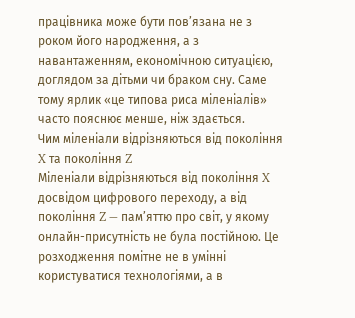працівника може бути пов’язана не з роком його народження, а з навантаженням, економічною ситуацією, доглядом за дітьми чи браком сну. Саме тому ярлик «це типова риса міленіалів» часто пояснює менше, ніж здається.
Чим міленіали відрізняються від покоління X та покоління Z
Міленіали відрізняються від покоління X досвідом цифрового переходу, а від покоління Z — пам’яттю про світ, у якому онлайн-присутність не була постійною. Це розходження помітне не в умінні користуватися технологіями, а в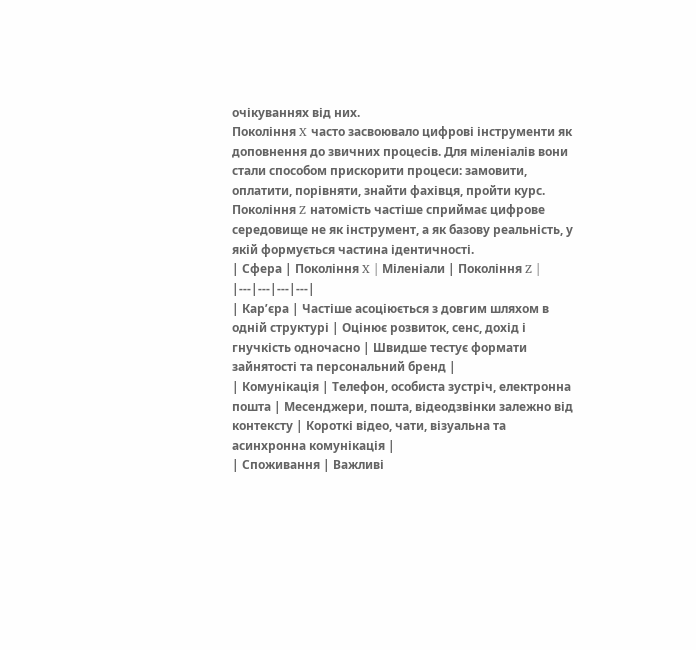очікуваннях від них.
Покоління X часто засвоювало цифрові інструменти як доповнення до звичних процесів. Для міленіалів вони стали способом прискорити процеси: замовити, оплатити, порівняти, знайти фахівця, пройти курс. Покоління Z натомість частіше сприймає цифрове середовище не як інструмент, а як базову реальність, у якій формується частина ідентичності.
| Сфера | Покоління X | Міленіали | Покоління Z |
|---|---|---|---|
| Кар’єра | Частіше асоціюється з довгим шляхом в одній структурі | Оцінює розвиток, сенс, дохід і гнучкість одночасно | Швидше тестує формати зайнятості та персональний бренд |
| Комунікація | Телефон, особиста зустріч, електронна пошта | Месенджери, пошта, відеодзвінки залежно від контексту | Короткі відео, чати, візуальна та асинхронна комунікація |
| Споживання | Важливі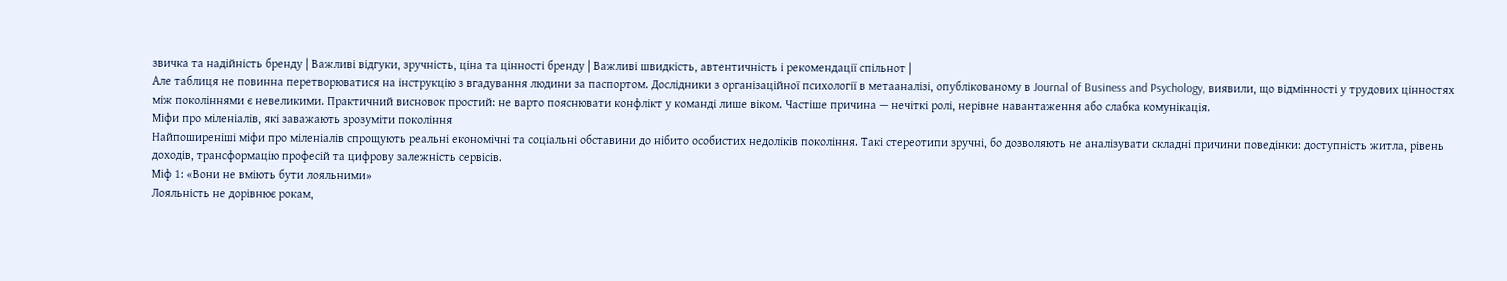звичка та надійність бренду | Важливі відгуки, зручність, ціна та цінності бренду | Важливі швидкість, автентичність і рекомендації спільнот |
Але таблиця не повинна перетворюватися на інструкцію з вгадування людини за паспортом. Дослідники з організаційної психології в метааналізі, опублікованому в Journal of Business and Psychology, виявили, що відмінності у трудових цінностях між поколіннями є невеликими. Практичний висновок простий: не варто пояснювати конфлікт у команді лише віком. Частіше причина — нечіткі ролі, нерівне навантаження або слабка комунікація.
Міфи про міленіалів, які заважають зрозуміти покоління
Найпоширеніші міфи про міленіалів спрощують реальні економічні та соціальні обставини до нібито особистих недоліків покоління. Такі стереотипи зручні, бо дозволяють не аналізувати складні причини поведінки: доступність житла, рівень доходів, трансформацію професій та цифрову залежність сервісів.
Міф 1: «Вони не вміють бути лояльними»
Лояльність не дорівнює рокам,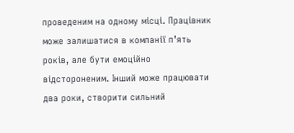проведеним на одному місці. Працівник може залишатися в компанії п’ять років, але бути емоційно відстороненим. Інший може працювати два роки, створити сильний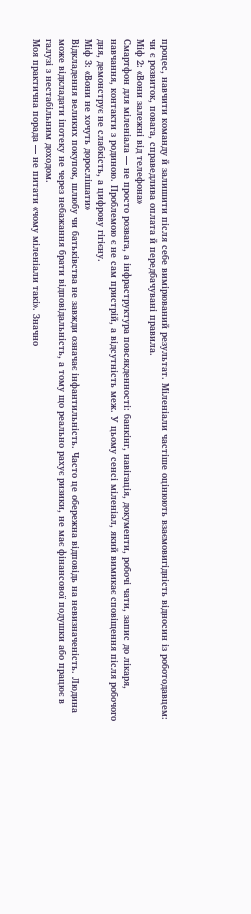процес, навчити команду й залишити після себе вимірюваний результат. Міленіали частіше оцінюють взаємовигідність відносин із роботодавцем: чи є розвиток, повага, справедлива оплата й передбачувані правила.
Міф 2: «Вони залежні від телефона»
Смартфон для міленіала — не просто розвага, а інфраструктура повсякденності: банкінг, навігація, документи, робочі чати, запис до лікаря, навчання, контакти з родиною. Проблемою є не сам пристрій, а відсутність меж. У цьому сенсі міленіал, який вимикає сповіщення після робочого дня, демонструє не слабкість, а цифрову гігієну.
Міф 3: «Вони не хочуть дорослішати»
Відкладення великих покупок, шлюбу чи батьківства не завжди означає інфантильність. Часто це обережна відповідь на невизначеність. Людина може відкладати іпотеку не через небажання брати відповідальність, а тому що реально рахує ризики, не має фінансової подушки або працює в галузі з нестабільним доходом.
Моя практична порада — не питати «чому міленіали такі». Значно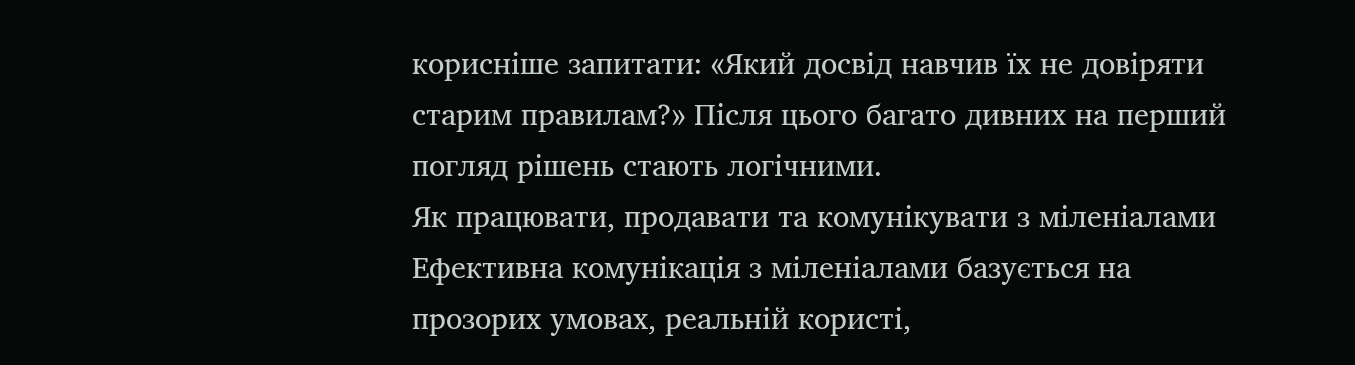корисніше запитати: «Який досвід навчив їх не довіряти старим правилам?» Після цього багато дивних на перший погляд рішень стають логічними.
Як працювати, продавати та комунікувати з міленіалами
Ефективна комунікація з міленіалами базується на прозорих умовах, реальній користі,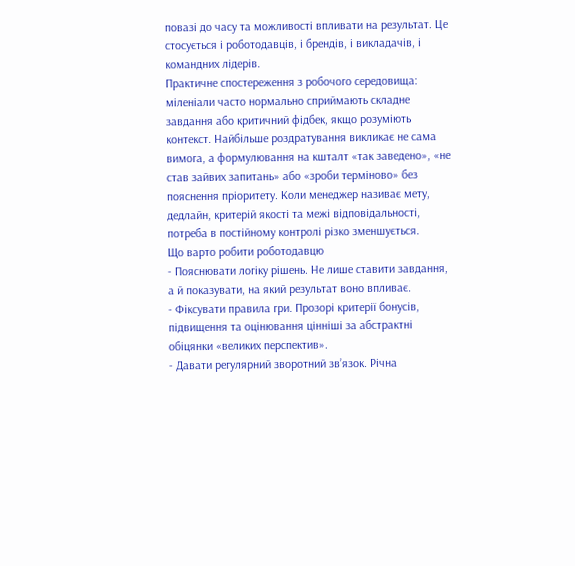повазі до часу та можливості впливати на результат. Це стосується і роботодавців, і брендів, і викладачів, і командних лідерів.
Практичне спостереження з робочого середовища: міленіали часто нормально сприймають складне завдання або критичний фідбек, якщо розуміють контекст. Найбільше роздратування викликає не сама вимога, а формулювання на кшталт «так заведено», «не став зайвих запитань» або «зроби терміново» без пояснення пріоритету. Коли менеджер називає мету, дедлайн, критерій якості та межі відповідальності, потреба в постійному контролі різко зменшується.
Що варто робити роботодавцю
- Пояснювати логіку рішень. Не лише ставити завдання, а й показувати, на який результат воно впливає.
- Фіксувати правила гри. Прозорі критерії бонусів, підвищення та оцінювання цінніші за абстрактні обіцянки «великих перспектив».
- Давати регулярний зворотний зв’язок. Річна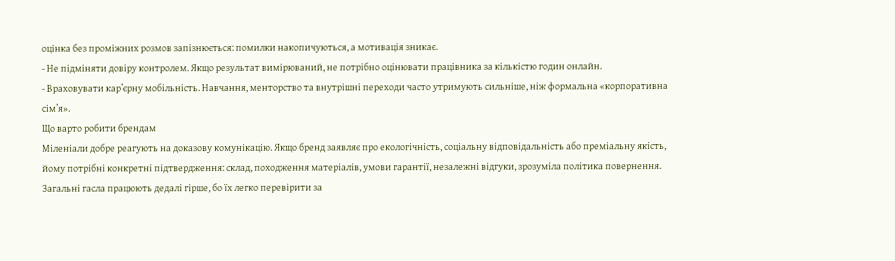оцінка без проміжних розмов запізнюється: помилки накопичуються, а мотивація зникає.
- Не підміняти довіру контролем. Якщо результат вимірюваний, не потрібно оцінювати працівника за кількістю годин онлайн.
- Враховувати кар’єрну мобільність. Навчання, менторство та внутрішні переходи часто утримують сильніше, ніж формальна «корпоративна сім’я».
Що варто робити брендам
Міленіали добре реагують на доказову комунікацію. Якщо бренд заявляє про екологічність, соціальну відповідальність або преміальну якість, йому потрібні конкретні підтвердження: склад, походження матеріалів, умови гарантії, незалежні відгуки, зрозуміла політика повернення. Загальні гасла працюють дедалі гірше, бо їх легко перевірити за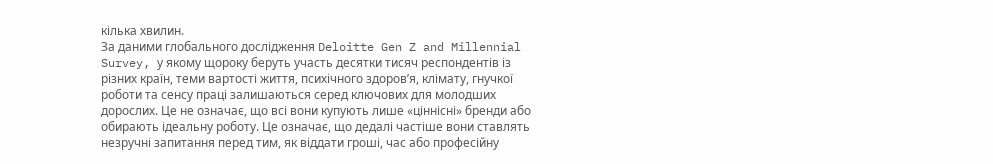кілька хвилин.
За даними глобального дослідження Deloitte Gen Z and Millennial Survey, у якому щороку беруть участь десятки тисяч респондентів із різних країн, теми вартості життя, психічного здоров’я, клімату, гнучкої роботи та сенсу праці залишаються серед ключових для молодших дорослих. Це не означає, що всі вони купують лише «ціннісні» бренди або обирають ідеальну роботу. Це означає, що дедалі частіше вони ставлять незручні запитання перед тим, як віддати гроші, час або професійну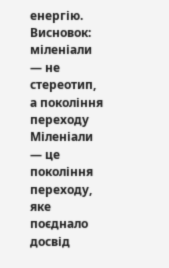енергію.
Висновок: міленіали — не стереотип, а покоління переходу
Міленіали — це покоління переходу, яке поєднало досвід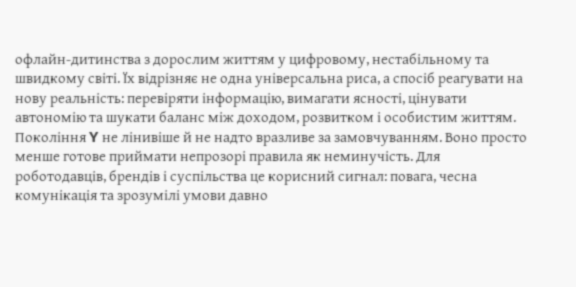офлайн-дитинства з дорослим життям у цифровому, нестабільному та швидкому світі. Їх відрізняє не одна універсальна риса, а спосіб реагувати на нову реальність: перевіряти інформацію, вимагати ясності, цінувати автономію та шукати баланс між доходом, розвитком і особистим життям.
Покоління Y не лінивіше й не надто вразливе за замовчуванням. Воно просто менше готове приймати непрозорі правила як неминучість. Для роботодавців, брендів і суспільства це корисний сигнал: повага, чесна комунікація та зрозумілі умови давно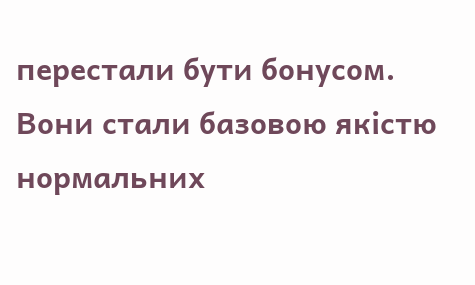перестали бути бонусом. Вони стали базовою якістю нормальних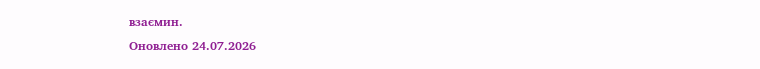взаємин.
Оновлено 24.07.2026